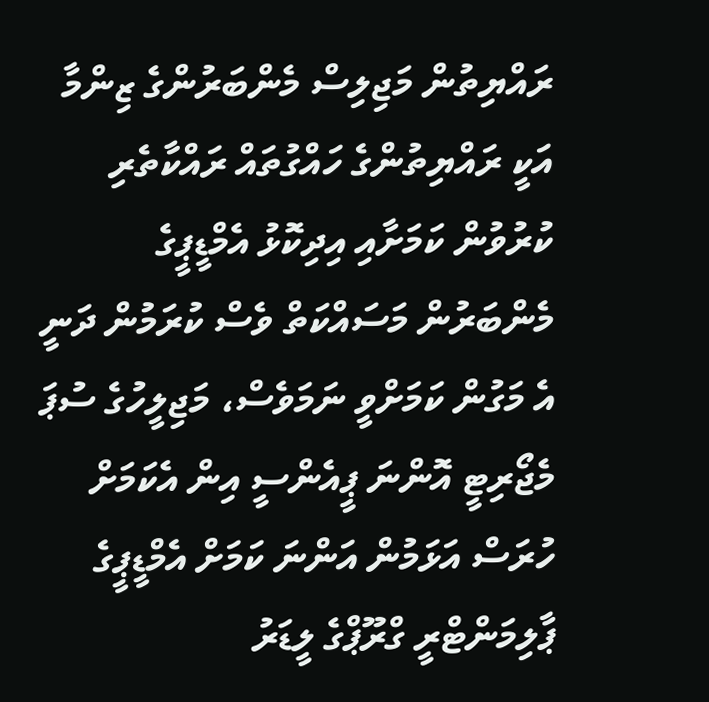ރައްޔިތުން މަޖިލިސް މެންބަރުންގެ ޒިންމާ އަކީ ރައްޔިތުންގެ ހައްގުތައް ރައްކާތެރި ކުރުވުން ކަމަށާއި އިދިކޮޅު އެމްޑީޕީގެ މެންބަރުން މަސައްކަތް ވެސް ކުރަމުން ދަނީ އެ މަގުން ކަމަށްވީ ނަމަވެސް، މަޖިލީހުގެ ސުޕަ މެޖޯރިޓީ އޮންނަ ޕީއެންސީ އިން އެކަމަށް ހުރަސް އަޅަމުން އަންނަ ކަމަށް އެމްޑީޕީގެ ޕާލިމަންޓްރީ ގްރޫޕްގެ ލީޑަރު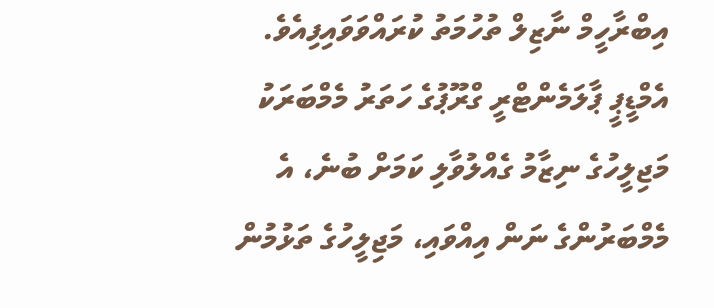އިބްރާހީމް ނާޒިލް ތުހުމަތު ކުރައްވަވައިފިއެވެ.
އެމްޑީޕީ ޕާލަމެންޓްރީ ގްރޫޕުގެ ހަތަރު މެމްބަރަކު މަޖިލީހުގެ ނިޒާމު ގެއްލުވާލި ކަމަށް ބުނެ، އެ މެމްބަރުންގެ ނަން އިއްވައި، މަޖިލީހުގެ ތަޅުމުން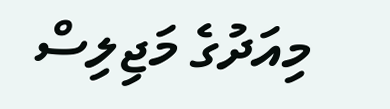މިއަދުގެ މަޖިލިސް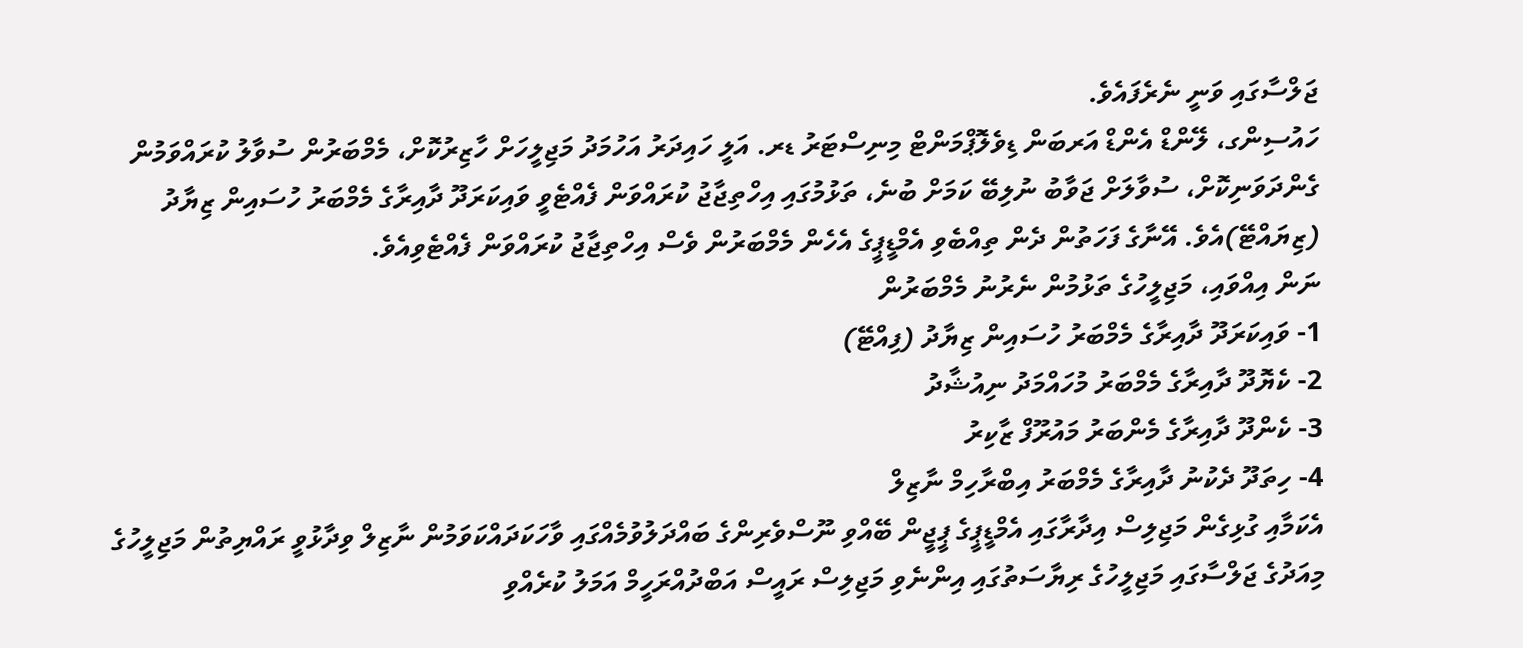ޖަލްސާގައި ވަނީ ނެރެފައެވެ.
ހައުސިންގ، ލޭންޑް އެންޑް އަރބަން ޑިވެލޮޕްމަންޓް މިނިސްޓަރު ޑރ. އަލީ ހައިދަރު އަހުމަދު މަޖިލީހަށް ހާޒިރުކޮށް، މެމްބަރުން ސުވާލު ކުރައްވަމުން ގެންދަވަނިކޮށް، ސުވާލަށް ޖަވާބު ނުލިބޭ ކަމަށް ބުނެ، ތަޅުމުގައި އިހްތިޖާޖު ކުރައްވަން ފެއްޓެވީ ވައިކަރަދޫ ދާއިރާގެ މެމްބަރު ހުސައިން ޒިޔާދު (ޒިޔައްޓޭ)އެވެ. އޭނާގެ ފަހަތުން ދެން ތިއްބެވި އެމްޑީޕީގެ އެހެން މެމްބަރުން ވެސް އިހްތިޖާޖު ކުރައްވަން ފެއްޓެވިއެވެ.
ނަން އިއްވައި، މަޖިލީހުގެ ތަޅުމުން ނެރުނު މެމްބަރުން
1- ވައިކަރަދޫ ދާއިރާގެ މެމްބަރު ހުސައިން ޒިޔާދު (ފިއްޓޭ)
2- ކެޔޮދޫ ދާއިރާގެ މެމްބަރު މުހައްމަދު ނިއުޝާދު
3- ކެންދޫ ދާއިރާގެ މެންބަރު މައުރޫފް ޒާކިރު
4- ހިތަދޫ ދެކުނު ދާއިރާގެ މެމްބަރު އިބްރާހިމް ނާޒިލް
އެކަމާއި ގުޅިގެން މަޖިލިސް އިދާރާގައި އެމްޑީޕީގެ ޕީޖީން ބޭއްވި ނޫސްވެރިންގެ ބައްދަލުވުމެއްގައި ވާހަކަދައްކަވަމުން ނާޒިލް ވިދާޅުވީ ރައްޔިތުން މަޖިލީހުގެ މިއަދުގެ ޖަލްސާގައި މަޖިލީހުގެ ރިޔާސަތުގައި އިންނެވި މަޖިލިސް ރައީސް އަބްދުއްރަހީމް އަމަލު ކުރެއްވި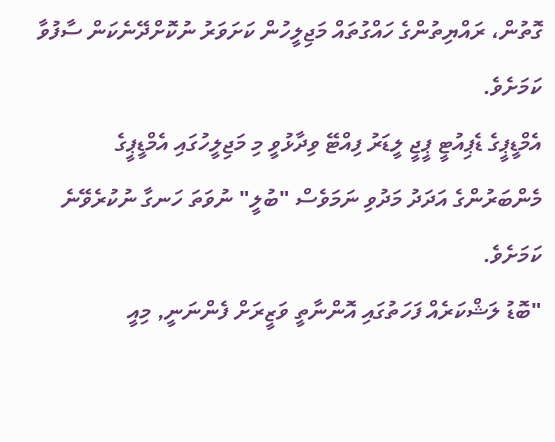ގޮތުން، ރައްޔިތުންގެ ހައްގުތައް މަޖިލީހުން ކަށަވަރު ނުކޮށްދޭނެކަން ސާފުވާ ކަމަށެވެ.
އެމްޑީޕީގެ ޑެޕިއުޓީ ޕީޖީ ލީޑަރު ފިއްޓޭ ވިދާޅުވީ މި މަޖިލީހުގައި އެމްޑީޕީގެ މެންބަރުންގެ އަދަދު މަދުވި ނަމަވެސް "ބުލީ" ނުވަތަ ހަނގާ ނުކުރެވޭނެ ކަމަށެވެ.
"ބޮޑު ލަޝްކަރެއް ފަހަތުގައި އޮންނާތީ ވަޒީރަށް ފެންނަނީ, މިއީ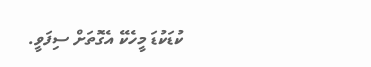ކުޑަކުޑަ މީހެކޭ އެގޮތަށް ސިފަވީ.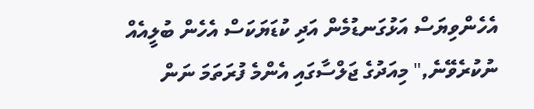އެހެންވިޔަސް އަޅުގަނޑުމެން އަދި ކުޑަޔަކަސް އެހެން ބުލީއެއް ނުކުރެވޭނެ," މިއަދުގެ ޖަލްސާގައި އެންމެ ފުރަތަމަ ނަން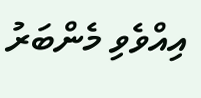އިއްވެވި މެންބަރު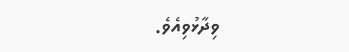ވިދާޅުވިއެވެ.